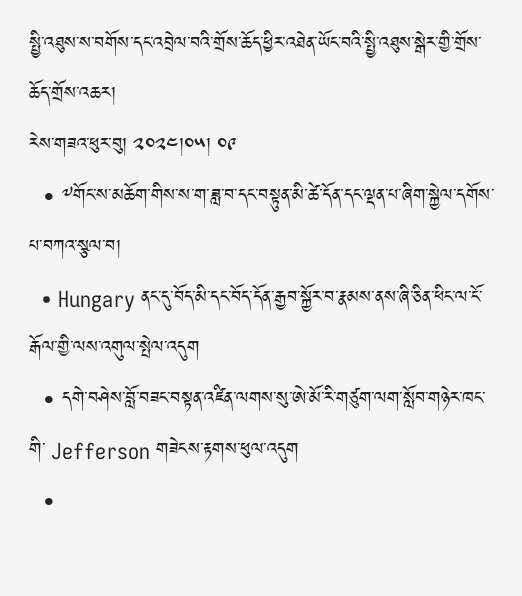སྤྱི་འཐུས་ས་བགོས་དང་འབྲེལ་བའི་གྲོས་ཆོད་ཕྱིར་འཐེན་ཡོང་བའི་སྤྱི་འཐུས་སྒེར་གྱི་གྲོས་ཆོད་གྲོས་འཆར།
རེས་གཟའ་ཕུར་བུ། ༢༠༢༤།༠༥། ༠༩
  • ༸གོང་ས་མཆོག་གིས་ས་ག་ཟླ་བ་དང་བསྟུན་མི་ཚེ་དོན་དང་ལྡན་པ་ཞིག་སྐྱེལ་དགོས་པ་བཀའ་སྩལ་བ།
  • Hungary ནང་དུ་བོད་མི་དང་བོད་དོན་རྒྱབ་སྐྱོར་བ་རྣམས་ནས་ཞི་ཅིན་ཕིང་ལ་ངོ་རྒོལ་གྱི་ལས་འགུལ་སྤེལ་འདུག
  • དགེ་བཤེས་བློ་བཟང་བསྟན་འཛིན་ལགས་སུ་ཨེ་མོ་རི་གཙུག་ལག་སློབ་གཉེར་ཁང་གི་ Jefferson གཟེངས་རྟགས་ཕུལ་འདུག
  •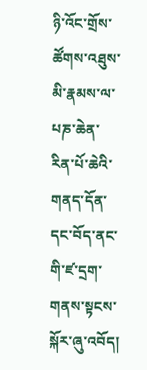ཉི་འོང་གྲོས་ཚོགས་འཐུས་མི་རྣམས་ལ་པཎ་ཆེན་རིན་པོ་ཆེའི་གནད་དོན་དང་བོད་ནང་གི་ཛ་དྲག་གནས་སྟངས་སྐོར་ཞུ་འབོད།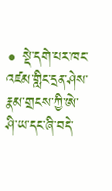• སྡེ་དགེ་པར་ཁང་འཛམ་གླིང་དྲན་ཤེས་རྣམ་གྲངས་ཀྱི་ཨེ་ཤི་ཡ་དང་ཞི་བདེ་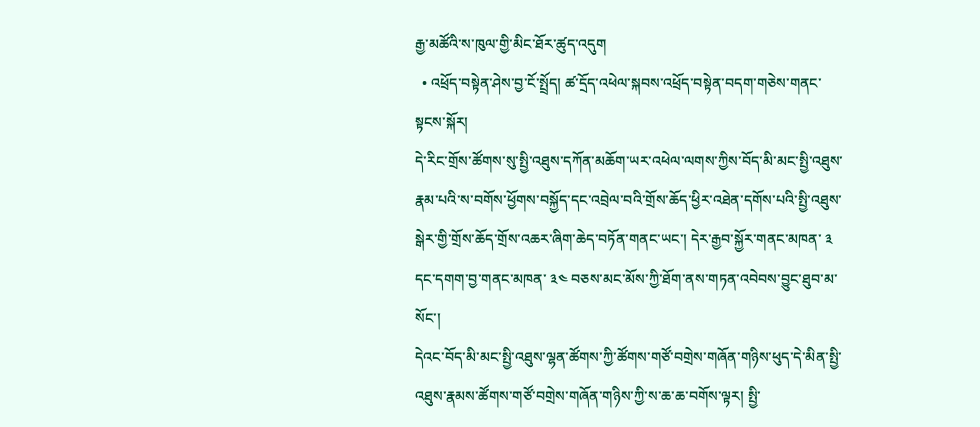རྒྱ་མཚོའི་ས་ཁུལ་གྱི་མིང་ཐོར་ཚུད་འདུག
  • འཕྲོད་བསྟེན་ཤེས་བྱ་ངོ་སྤྲོད། ཚ་དྲོད་འཕེལ་སྐབས་འཕྲོད་བསྟེན་བདག་གཅེས་གནང་སྟངས་སྐོར།
དེ་རིང་གྲོས་ཚོགས་སུ་སྤྱི་འཐུས་དཀོན་མཆོག་ཡར་འཕེལ་ལགས་ཀྱིས་བོད་མི་མང་སྤྱི་འཐུས་རྣམ་པའི་ས་བགོས་ཕྱོགས་བསྐྱོད་དང་འབྲེལ་བའི་གྲོས་ཆོད་ཕྱིར་འཐེན་དགོས་པའི་སྤྱི་འཐུས་སྒེར་གྱི་གྲོས་ཆོད་གྲོས་འཆར་ཞིག་ཆེད་བཏོན་གནང་ཡང་། དེར་རྒྱབ་སྐྱོར་གནང་མཁན་ ༣ དང་དགག་བྱ་གནང་མཁན་ ༣༤ བཅས་མང་མོས་ཀྱི་ཐོག་ནས་གཏན་འབེབས་བྱུང་ཐུབ་མ་སོང་།
དེའང་བོད་མི་མང་སྤྱི་འཐུས་ལྷན་ཚོགས་ཀྱི་ཚོགས་གཙོ་བགྲེས་གཞོན་གཉིས་ཕུད་དེ་མིན་སྤྱི་འཐུས་རྣམས་ཚོགས་གཙོ་བགྲེས་གཞོན་གཉིས་ཀྱི་ས་ཆ་ཆ་བགོས་ལྟར། སྤྱི་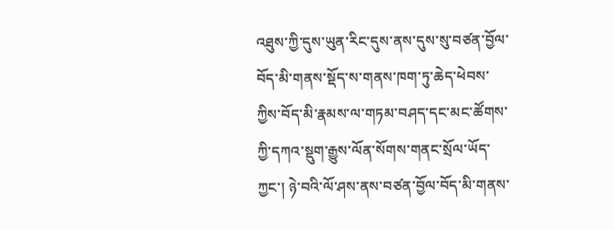འཐུས་ཀྱི་དུས་ཡུན་རིང་དུས་ནས་དུས་སུ་བཙན་བྱོལ་བོད་མི་གནས་སྡོད་ས་གནས་ཁག་ཏུ་ཆེད་ཕེབས་ཀྱིས་བོད་མི་རྣམས་ལ་གཏམ་བཤད་དང་མང་ཚོགས་ཀྱི་དཀའ་སྡུག་རྒྱུས་ལོན་སོགས་གནང་སྲོལ་ཡོད་ཀྱང་། ཉེ་བའི་ལོ་ཤས་ནས་བཙན་བྱོལ་བོད་མི་གནས་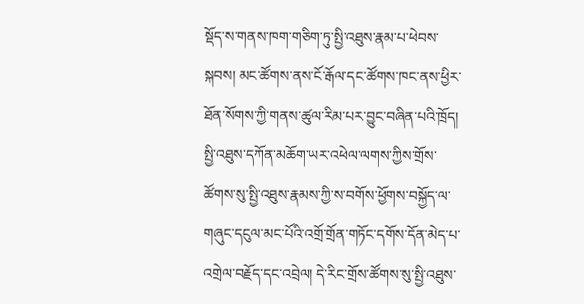སྡོད་ས་གནས་ཁག་གཅིག་ཏུ་སྤྱི་འཐུས་རྣམ་པ་ཕེབས་སྐབས། མང་ཚོགས་ནས་ངོ་རྒོལ་དང་ཚོགས་ཁང་ནས་ཕྱིར་ཐོན་སོགས་ཀྱི་གནས་ཚུལ་རིམ་པར་བྱུང་བཞིན་པའི་ཁྲོད། སྤྱི་འཐུས་དཀོན་མཆོག་ཡར་འཕེལ་ལགས་ཀྱིས་གྲོས་ཚོགས་སུ་སྤྱི་འཐུས་རྣམས་ཀྱི་ས་བགོས་ཕྱོགས་བསྐྱོད་ལ་གཞུང་དངུལ་མང་པོའི་འགྲོ་གྲོན་གཏོང་དགོས་དོན་མེད་པ་འགྲེལ་བརྗོད་དང་འབྲེལ། དེ་རིང་གྲོས་ཚོགས་སུ་སྤྱི་འཐུས་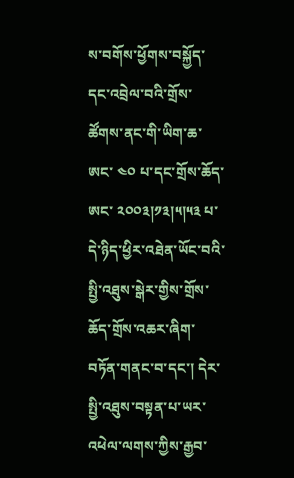ས་བགོས་ཕྱོགས་བསྐྱོད་དང་འབྲེལ་བའི་གྲོས་ཚོགས་ནང་གི་ཡིག་ཆ་ཨང་ ༤༠ པ་དང་གྲོས་ཆོད་ཨང་ ༢༠༠༣།༡༣།༥།༥༣ པ་དེ་ཉིད་ཕྱིར་འཐེན་ཡོང་བའི་སྤྱི་འཐུས་སྒེར་གྱིས་གྲོས་ཆོད་གྲོས་འཆར་ཞིག་བཏོན་གནང་བ་དང་། དེར་སྤྱི་འཐུས་བསྟན་པ་ཡར་འཕེལ་ལགས་ཀྱིས་རྒྱབ་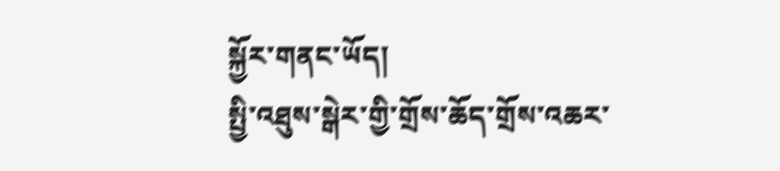སྐྱོར་གནང་ཡོད།
སྤྱི་འཐུས་སྒེར་གྱི་གྲོས་ཆོད་གྲོས་འཆར་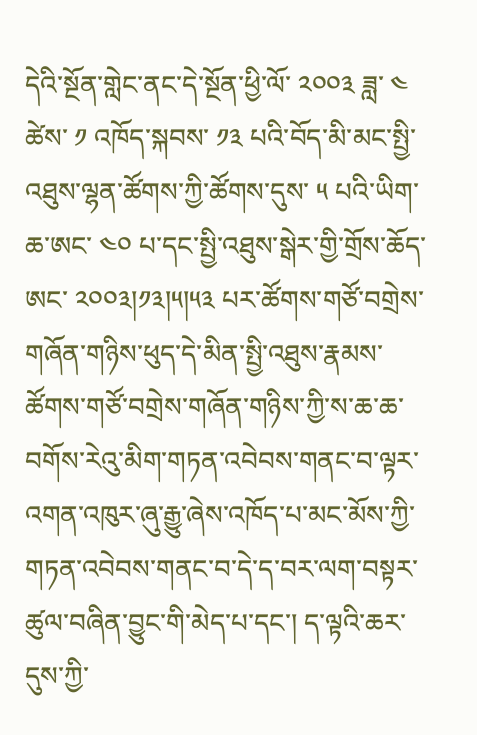དེའི་སྔོན་གླེང་ནང་དེ་སྔོན་ཕྱི་ལོ་ ༢༠༠༣ ཟླ་ ༤ ཚེས་ ༡ འཁོད་སྐབས་ ༡༣ པའི་བོད་མི་མང་སྤྱི་འཐུས་ལྷན་ཚོགས་ཀྱི་ཚོགས་དུས་ ༥ པའི་ཡིག་ཆ་ཨང་ ༤༠ པ་དང་སྤྱི་འཐུས་སྒེར་གྱི་གྲོས་ཆོད་ཨང་ ༢༠༠༣།༡༣།༥།༥༣ པར་ཚོགས་གཙོ་བགྲེས་གཞོན་གཉིས་ཕུད་དེ་མིན་སྤྱི་འཐུས་རྣམས་ཚོགས་གཙོ་བགྲེས་གཞོན་གཉིས་ཀྱི་ས་ཆ་ཆ་བགོས་རེའུ་མིག་གཏན་འབེབས་གནང་བ་ལྟར་འགན་འཁུར་ཞུ་རྒྱུ་ཞེས་འཁོད་པ་མང་མོས་ཀྱི་གཏན་འབེབས་གནང་བ་དེ་ད་བར་ལག་བསྟར་ཚུལ་བཞིན་བྱུང་གི་མེད་པ་དང་། ད་ལྟའི་ཆར་དུས་ཀྱི་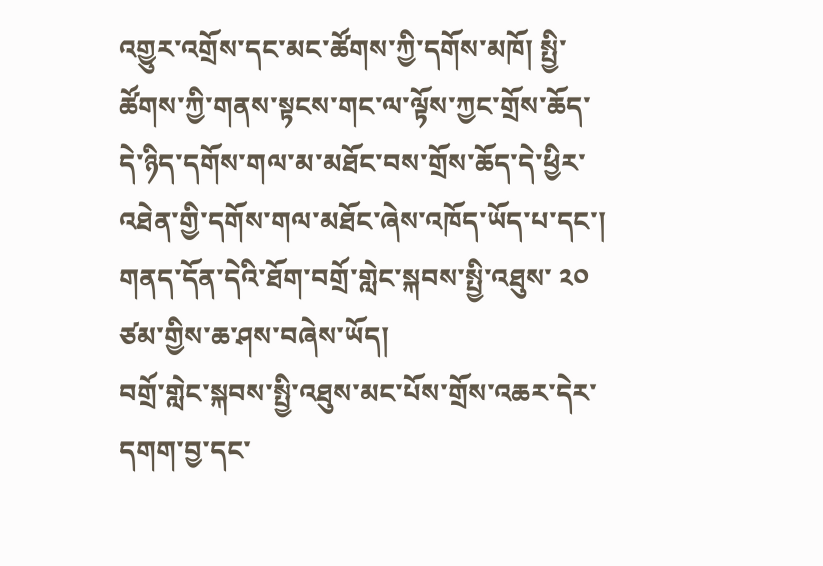འགྱུར་འགྲོས་དང་མང་ཚོགས་ཀྱི་དགོས་མཁོ། སྤྱི་ཚོགས་ཀྱི་གནས་སྟངས་གང་ལ་ལྟོས་ཀྱང་གྲོས་ཆོད་དེ་ཉིད་དགོས་གལ་མ་མཐོང་བས་གྲོས་ཆོད་དེ་ཕྱིར་འཐེན་གྱི་དགོས་གལ་མཐོང་ཞེས་འཁོད་ཡོད་པ་དང་། གནད་དོན་དེའི་ཐོག་བགྲོ་གླེང་སྐབས་སྤྱི་འཐུས་ ༢༠ ཙམ་གྱིས་ཆ་ཤས་བཞེས་ཡོད།
བགྲོ་གླེང་སྐབས་སྤྱི་འཐུས་མང་པོས་གྲོས་འཆར་དེར་དགག་བྱ་དང་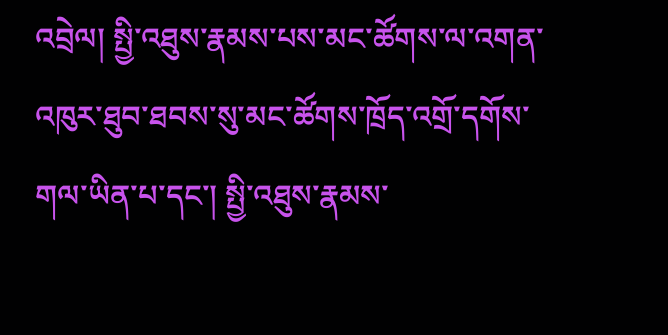འབྲེལ། སྤྱི་འཐུས་རྣམས་པས་མང་ཚོགས་ལ་འགན་འཁུར་ཐུབ་ཐབས་སུ་མང་ཚོགས་ཁྲོད་འགྲོ་དགོས་གལ་ཡིན་པ་དང་། སྤྱི་འཐུས་རྣམས་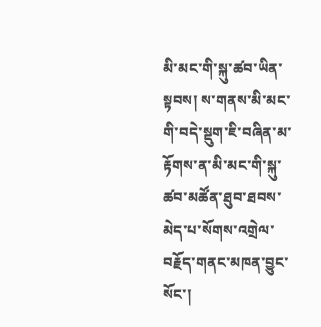མི་མང་གི་སྐུ་ཚབ་ཡིན་སྟབས། ས་གནས་མི་མང་གི་བདེ་སྡུག་ཇི་བཞིན་མ་རྟོགས་ན་མི་མང་གི་སྐུ་ཚབ་མཚོན་ཐུབ་ཐབས་མེད་པ་སོགས་འགྲེལ་བརྗོད་གནང་མཁན་བྱུང་སོང་།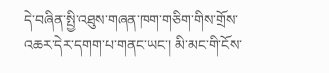དེ་བཞིན་སྤྱི་འཐུས་གཞན་ཁག་གཅིག་གིས་གྲོས་འཆར་དེར་དགག་པ་གནང་ཡང་། མི་མང་གི་ངོས་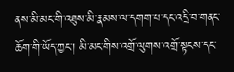ནས་མི་མང་གི་འཐུས་མི་རྣམས་ལ་དགག་པ་དང་འདྲི་བ་གནང་ཆོག་གི་ཡོད་ཀྱང་། མི་མང་གིས་འགྲོ་ལུགས་འགྲོ་སྟངས་དང་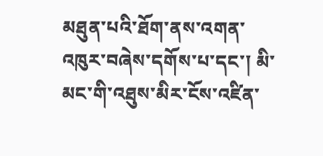མཐུན་པའི་ཐོག་ནས་འགན་འཁུར་བཞེས་དགོས་པ་དང་། མི་མང་གི་འཐུས་མིར་ངོས་འཛིན་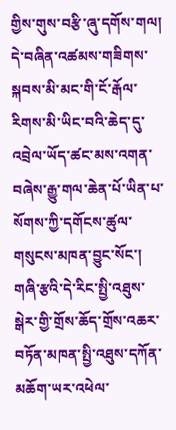གྱིས་གུས་བརྩི་ཞུ་དགོས་གལ། དེ་བཞིན་འཚམས་གཟིགས་སྐབས་མི་མང་གི་ངོ་རྒོལ་རིགས་མི་ཡིང་བའི་ཆེད་དུ་འབྲེལ་ཡོད་ཚང་མས་འགན་བཞེས་རྒྱུ་གལ་ཆེན་པོ་ཡིན་པ་སོགས་ཀྱི་དགོངས་ཚུལ་གསུངས་མཁན་བྱུང་སོང་།
གཞི་རྩའི་དེ་རིང་སྤྱི་འཐུས་སྒེར་གྱི་གྲོས་ཆོད་གྲོས་འཆར་བཏོན་མཁན་སྤྱི་འཐུས་དཀོན་མཆོག་ཡར་འཕེལ་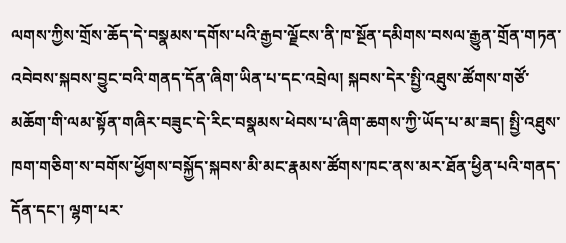ལགས་ཀྱིས་གྲོས་ཆོད་དེ་བསྣམས་དགོས་པའི་རྒྱབ་ལྗོངས་ནི་ཁ་སྔོན་དམིགས་བསལ་རྒྱུན་གྲོན་གཏན་འབེབས་སྐབས་བྱུང་བའི་གནད་དོན་ཞིག་ཡིན་པ་དང་འབྲེལ། སྐབས་དེར་སྤྱི་འཐུས་ཚོགས་གཙོ་མཆོག་གི་ལམ་སྟོན་གཞིར་བཟུང་དེ་རིང་བསྣམས་ཕེབས་པ་ཞིག་ཆགས་ཀྱི་ཡོད་པ་མ་ཟད། སྤྱི་འཐུས་ཁག་གཅིག་ས་བགོས་ཕྱོགས་བསྐྱོད་སྐབས་མི་མང་རྣམས་ཚོགས་ཁང་ནས་མར་ཐོན་ཕྱིན་པའི་གནད་དོན་དང་། ལྷག་པར་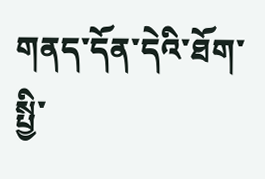གནད་དོན་དེའི་ཐོག་སྤྱི་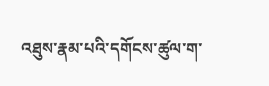འཐུས་རྣམ་པའི་དགོངས་ཚུལ་ག་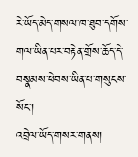རེ་ཡོད་མེད་གསལ་ཁ་ཐུབ་དགོས་གལ་ཡིན་པར་བརྟེན་གྲོས་ཆོད་དེ་བསྣམས་ཕེབས་ཡིན་པ་གསུངས་སོང་།
འབྲེལ་ཡོད་གསར་གནས།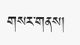གསར་གནས།